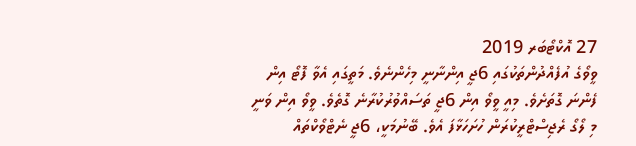27 އޮކްޓޯބަރ 2019
ވީވޯގެ އުފެއްދުންތަކުގައި 6ޖީ އިންނާނީ މިހެންނެވެ. މަތީގައި އެވާ ފޮޓޯ އިން ފެންނަ ގޮތަށެވެ. މިއީ ވީވޯ އިން 6ޖީ ތަސައްވުރުކުރާނެ ގޮތެވެ. ވީވޯ އިން ވަނީ މި ލޯގޯ ރެޖިސްޓްރީކުރަން ހުށަހަޅާފަ އެވެ. ބޭނުމަކީ، 6ޖީ ނެޓްވޯކްތައް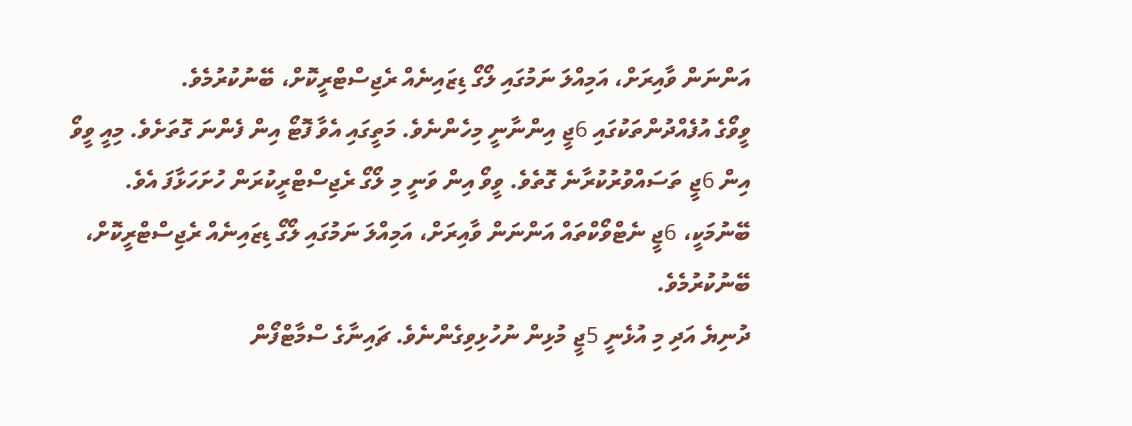އަންނަން ވާއިރަށް، އަމިއްލަ ނަމުގައި ލޯގޯ ޑިޒައިނެއް ރެޖިސްޓްރީކޮށް، ބޭނުކުރުމެވެ.
ވީވޯގެ އުފެއްދުންތަކުގައި 6ޖީ އިންނާނީ މިހެންނެވެ. މަތީގައި އެވާ ފޮޓޯ އިން ފެންނަ ގޮތަށެވެ. މިއީ ވީވޯ އިން 6ޖީ ތަސައްވުރުކުރާނެ ގޮތެވެ. ވީވޯ އިން ވަނީ މި ލޯގޯ ރެޖިސްޓްރީކުރަން ހުށަހަޅާފަ އެވެ. ބޭނުމަކީ، 6ޖީ ނެޓްވޯކްތައް އަންނަން ވާއިރަށް، އަމިއްލަ ނަމުގައި ލޯގޯ ޑިޒައިނެއް ރެޖިސްޓްރީކޮށް، ބޭނުކުރުމެވެ.
ދުނިޔެ އަދި މި އުޅެނީ 5ޖީ މުޅިން ނުހުޅިވިގެންނެވެ. ޗައިނާގެ ސްމާޓްފޯން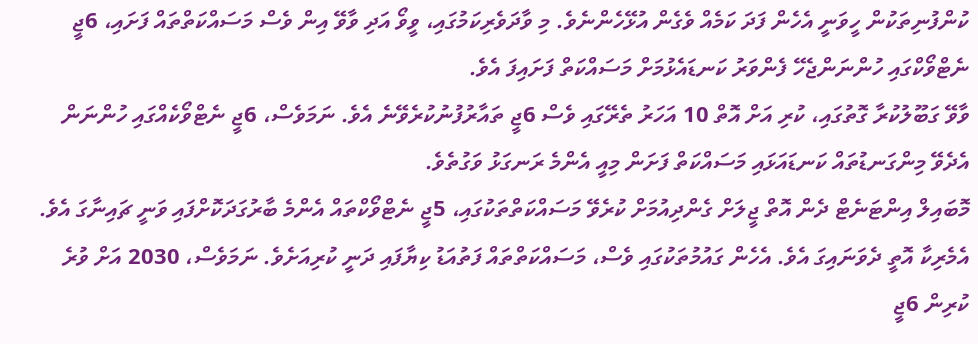ކުންފުނިތަކުން ހީވަނީ އެހެން ފަދަ ކަމެއް ވެގެން އުޅޭހެންނެވެ. މި ވާދަވެރިކަމުގައި، ވީވޯ އަދި ވާވޭ އިން ވެސް މަސައްކަތްތައް ފަށައި، 6ޖީ ނެޓްވޯކްގައި ހުންނަންޖެހޭ ފެންވަރު ކަނޑައެޅުމަށް މަސައްކަތް ފަށައިފަ އެވެ.
ވާވޭ ގަބޫލުކުރާ ގޮތުގައި، ކުރި އަށް އޮތް 10 އަހަރު ތެރޭގައި ވެސް 6ޖީ ތައާރުފުނުކުރެވޭނެ އެވެ. ނަމަވެސް، 6ޖީ ނެޓްވޯކެއްގައި ހުންނަން އެދެވޭ މިންގަނޑުތައް ކަނޑައަޅައި މަސައްކަތް ފަށަން މިއީ އެންމެ ރަނގަޅު ވަގުތެވެ.
މޮބައިލް އިންޓަނެޓް ދެން އޮތް ޖީލަށް ގެންދިއުމަށް ކުރެވޭ މަސައްކަތްތަކުގައި، 5ޖީ ނެޓްވޯކްތައް އެންމެ ބާރުގަދަކޮށްފައި ވަނީ ޗައިނާގަ އެވެ. އެމެރިކާ އޮތީ ދެވަނައިގަ އެވެ. އެހެން ގައުމުތަކުގައި ވެސް، މަސައްކަތްތައް ފަތުއަޑު ކިޔާފައި ދަނީ ކުރިއަށެވެ. ނަމަވެސް، 2030 އަށް ވުރެ ކުރިން 6ޖީ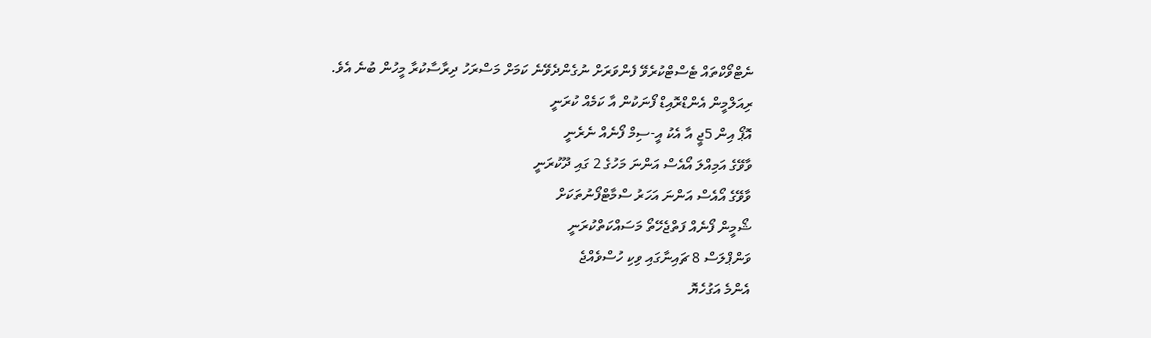ނެޓްވޯކްތައް ޓެސްޓްކުރެވޭ ފެންވަރަށް ނުގެންދެވޭނެ ކަމަށް މަސްރަހު ދިރާސާކުރާ މީހުން ބުނެ އެވެ.
ރިއަލްމީން އެންޑްރޮއިޑް ފޯނަކުން އާ ކަމެއް ކުރަނީ
އޮޕޯ އިން 5ޖީ އާ އެކު އީ-ސިމް ފޯނެއް ނެރެނީ
ވާވޭގެ އަމިއްލަ އޯއެސް އަންނަ މަހުގެ 2 ގައި ދޫކުރަނީ
ވާވޭގެ އޯއެސް އަންނަ އަހަރު ސްމާޓްފޯނުތަކަށް
ޝޯމީން ފޯނެއް ފަތްޖެހޭތޯ މަސައްކަތްކުރަނީ
ވަންޕްލަސް 8 ޗައިނާގައި ވިކި ހުސްވެއްޖެ
އެންމެ އަގުހެޔޮ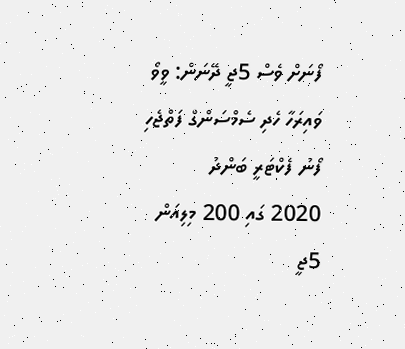ފޯނަށް ވެސް 5ޖީ ދޭނަން: ވީވޯ
ވައިރަހާ ހެދި ސެމްސަންގް ފަތްޖެހި ފޯނު ފެކްޓަރީ ބަންދު
2020 ގައި 200 މިލިއަން 5ޖީ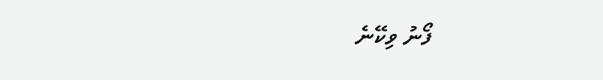ފޯނު ވިކޭނެ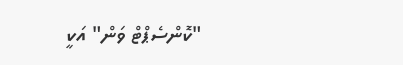"ކޮންސެޕްޓް ވަން" އަކީ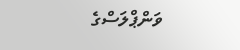ވަންޕްލަސްގެ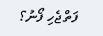ފަތްޖެހި ފޯނު؟